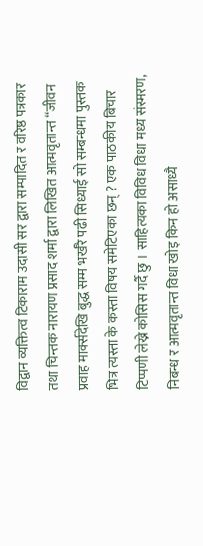विद्वान व्यक्तित्व टिकाराम उदासी सर द्वारा सम्पादित र वरिष्ठ पत्रकार तथा चिन्तक नारायण प्रसाद शर्मा द्वारा लिखित आत्मवृतान्त “जीवन प्रवाह मार्क्सदेखि बुद्ध सम्म भर्खरै पढी सिध्याई सो सम्बन्धमा पुस्तक भित्र त्यस्ता के कस्ता विषय समेटिएका छन् ? एक पाठकीय बिचार टिप्पणी लेख्ने कोसिस गर्दै छु । साहित्यका विविध विधा मध्य संस्मरण, निबन्ध र आत्मवृतान्त विधा खोइ किन हो असाध्यै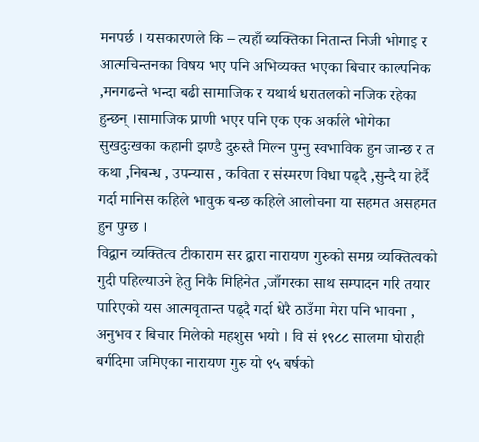मनपर्छ । यसकारणले कि – त्यहाँ ब्यक्तिका नितान्त निजी भोगाइ र आत्मचिन्तनका विषय भए पनि अभिव्यक्त भएका बिचार काल्पनिक ,मनगढन्ते भन्दा बढी सामाजिक र यथार्थ धरातलको नजिक रहेका हुन्छन् ।सामाजिक प्राणी भएर पनि एक एक अर्काले भोगेका सुखदुःखका कहानी झण्डै दुरुस्तै मिल्न पुग्नु स्वभाविक हुन जान्छ र त कथा ,निबन्ध , उपन्यास , कविता र संस्मरण विधा पढ्दै ,सुन्दै या हेर्दै गर्दा मानिस कहिले भावुक बन्छ कहिले आलोचना या सहमत असहमत हुन पुग्छ ।
विद्वान व्यक्तित्व टीकाराम सर द्वारा नारायण गुरुको समग्र व्यक्तित्वको गुदी पहिल्याउने हेतु निकै मिहिनेत ,जाँगरका साथ सम्पादन गरि तयार पारिएको यस आत्मवृतान्त पढ्दै गर्दा धेरै ठाउँमा मेरा पनि भावना , अनुभव र बिचार मिलेको महशुस भयो । वि सं १९८८ सालमा घोराही बर्गदिमा जमिएका नारायण गुरु यो ९५ बर्षको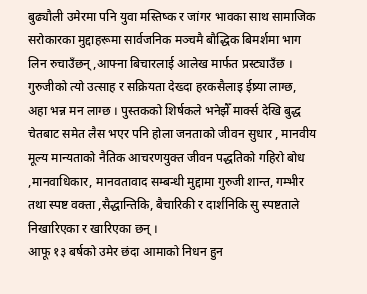बुढ्यौली उमेरमा पनि युवा मस्तिष्क र जांगर भावका साथ सामाजिक सरोकारका मुद्दाहरूमा सार्वजनिक मञ्चमै बौद्धिक बिमर्शमा भाग लिन रुचाउँछन् ,आफ्ना बिचारलाई आलेख मार्फत प्रस्ट्याउँछ । गुरुजीको त्यो उत्साह र सक्रियता देख्दा हरकसैलाइ ईष्र्या लाग्छ, अहा भन्न मन लाग्छ । पुस्तकको शिर्षकले भनेझैँ मार्क्स देखि बुद्ध चेतबाट समेत लैस भएर पनि होला जनताको जीवन सुधार , मानवीय मूल्य मान्यताको नैतिक आचरणयुक्त जीवन पद्धतिको गहिरो बोध ,मानवाधिकार, मानवतावाद सम्बन्धी मुद्दामा गुरुजी शान्त, गम्भीर तथा स्पष्ट वक्ता ,सैद्धान्तिकि, बैचारिकी र दार्शनिकि सु स्पष्टताले निखारिएका र खारिएका छन् ।
आफू १३ बर्षको उमेर छंदा आमाको निधन हुन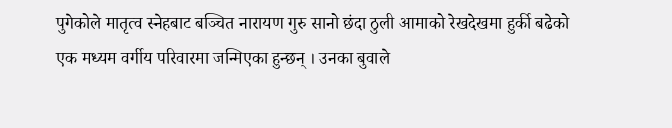पुगेकोले मातृत्व स्नेहबाट बञ्चित नारायण गुरु सानो छंदा ठुली आमाको रेखदेखमा हुर्की बढेको एक मध्यम वर्गीय परिवारमा जन्मिएका हुन्छन् । उनका बुवाले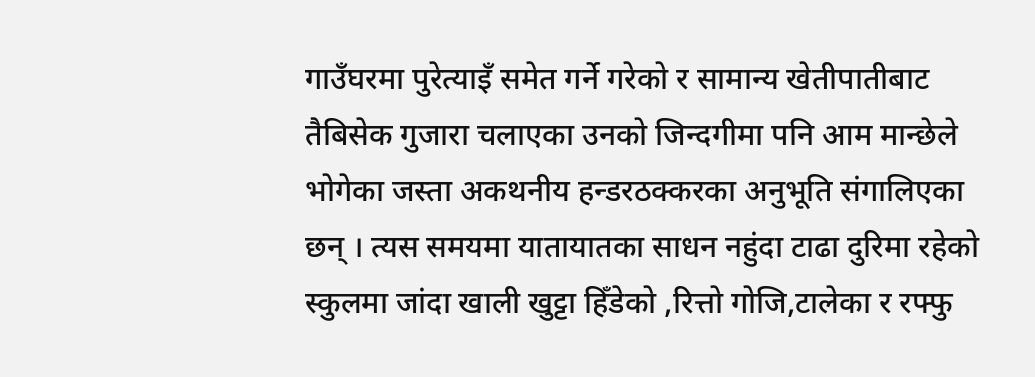गाउँघरमा पुरेत्याइँ समेत गर्ने गरेको र सामान्य खेतीपातीबाट तैबिसेक गुजारा चलाएका उनको जिन्दगीमा पनि आम मान्छेले भोगेका जस्ता अकथनीय हन्डरठक्करका अनुभूति संगालिएका छन् । त्यस समयमा यातायातका साधन नहुंदा टाढा दुरिमा रहेको स्कुलमा जांदा खाली खुट्टा हिँडेको ,रित्तो गोजि,टालेका र रफ्फु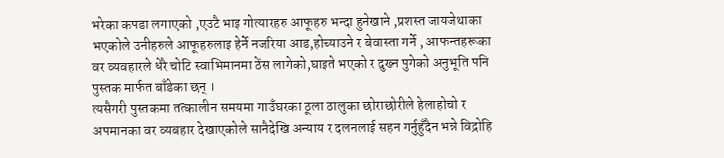भरेका कपडा लगाएको ,एउटै भाइ गोत्यारहरु आफूहरु भन्दा हुनेखाने ,प्रशस्त जायजेथाका भएकोले उनीहरुले आफूहरुलाइ हेर्ने नजरिया आड,होच्याउने र बेवास्ता गर्ने , आफन्तहरूका वर व्यवहारले धेरै चोटि स्वाभिमानमा ठेंस लागेको,घाइते भएको र दुख्न पुगेको अनुभूति पनि पुस्तक मार्फत बाँडेका छन् ।
त्यसैगरी पुस्तकमा तत्कालीन समयमा गाउँघरका ठूला ठालुका छोराछोरीले हेलाहोचो र अपमानका वर व्यबहार देखाएकोले सानैदेखि अन्याय र दलनलाई सहन गर्नुहुँदैन भन्ने विद्रोहि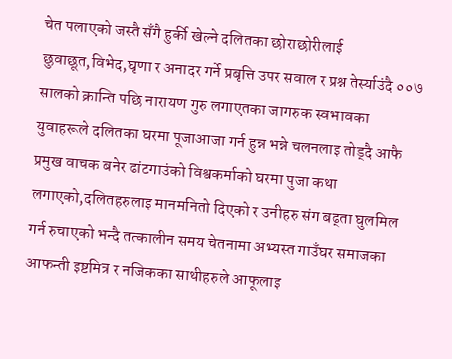चेत पलाएको जस्तै सँगै हुर्की खेल्ने दलितका छोराछोरीलाई छुवाछूत,विभेद,घृणा र अनादर गर्ने प्रबृत्ति उपर सवाल र प्रश्न तेर्स्याउंदै ००७ सालको क्रान्ति पछि नारायण गुरु लगाएतका जागरुक स्वभावका युवाहरूले दलितका घरमा पूजाआजा गर्न हुन्न भन्ने चलनलाइ तोड्दै आफै प्रमुख वाचक बनेर ढांटगाउंको विश्वकर्माको घरमा पुजा कथा लगाएको,दलितहरुलाइ मानमनितो दिएको र उनीहरु संग बढ्ता घुलमिल गर्न रुचाएको भन्दै तत्कालीन समय चेतनामा अभ्यस्त गाउँघर समाजका आफन्ती इष्टमित्र र नजिकका साथीहरुले आफूलाइ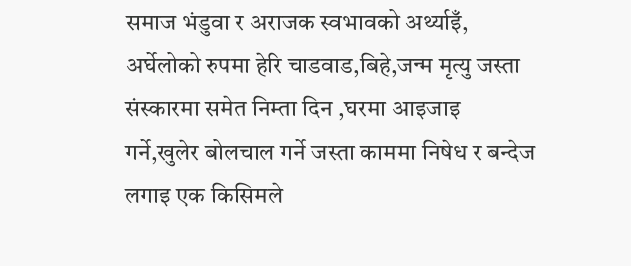समाज भंडुवा र अराजक स्वभावको अर्थ्याइँ, अर्घेलोको रुपमा हेरि चाडवाड,बिहे,जन्म मृत्यु जस्ता संस्कारमा समेत निम्ता दिन ,घरमा आइजाइ गर्ने,खुलेर बोलचाल गर्ने जस्ता काममा निषेध र बन्देज लगाइ एक किसिमले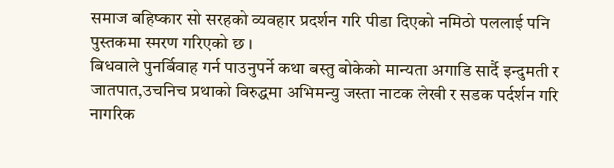समाज बहिष्कार सो सरहको व्यवहार प्रदर्शन गरि पीडा दिएको नमिठो पललाई पनि पुस्तकमा स्मरण गरिएको छ ।
बिधवाले पुनर्बिवाह गर्न पाउनुपर्ने कथा बस्तु बोकेको मान्यता अगाडि सार्दै इन्दुमती र जातपात,उचनिच प्रथाको विरुद्धमा अभिमन्यु जस्ता नाटक लेखी र सडक पर्दर्शन गरि नागरिक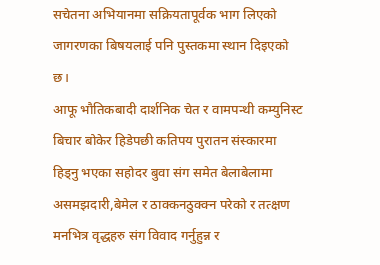सचेतना अभियानमा सक्रियतापूर्वक भाग लिएको जागरणका बिषयलाई पनि पुस्तकमा स्थान दिइएको छ।
आफू भौतिकबादी दार्शनिक चेत र वामपन्थी कम्युनिस्ट बिचार बोकेर हिडेपछी कतिपय पुरातन संस्कारमा हिड्नु भएका सहोदर बुवा संग समेत बेलाबेलामा असमझदारी,बेमेल र ठाक्कनठुक्क्न परेको र तत्क्षण मनभित्र वृद्धहरु संग विवाद गर्नुहुन्न र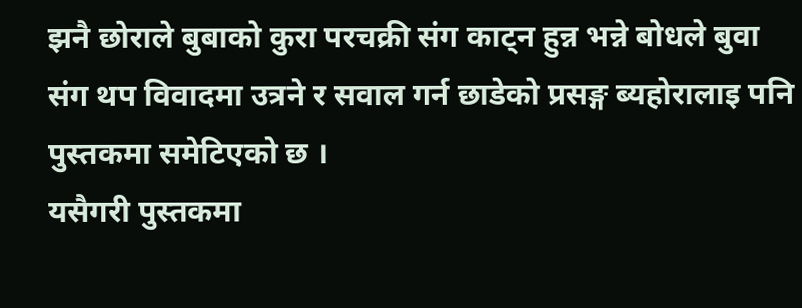झनै छोराले बुबाको कुरा परचक्री संग काट्न हुन्न भन्ने बोधले बुवा संग थप विवादमा उत्रने र सवाल गर्न छाडेको प्रसङ्ग ब्यहोरालाइ पनि पुस्तकमा समेटिएको छ ।
यसैगरी पुस्तकमा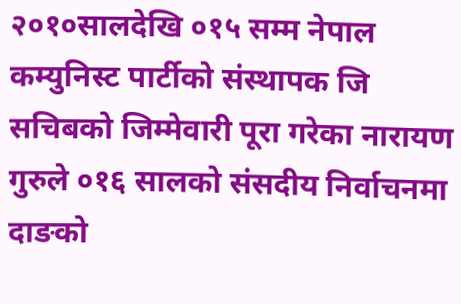२०१०सालदेखि ०१५ सम्म नेपाल कम्युनिस्ट पार्टीको संस्थापक जि सचिबको जिम्मेवारी पूरा गरेका नारायण गुरुले ०१६ सालको संसदीय निर्वाचनमा दाङको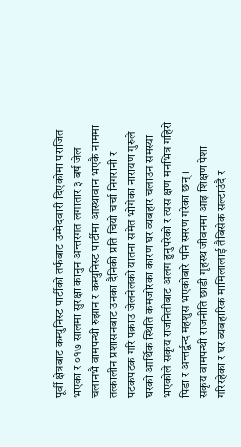पूर्वी क्षेत्रबाट कम्युनिस्ट पार्टीको तर्फबाट उम्मेदवारी दिएकोमा पराजित भएका र ०१७ सालमा सुरक्षा कानुन अन्तरगत लगातार ३ बर्ष जेल चलानभै वामपन्थी रुझान र कम्युनिस्ट पार्टीमा आस्थावान भएकै नाममा तत्कालीन प्रशासनबाट उनका दैनिकी प्रति चियो चर्चा निगरानी र पटकपटक गरि पक्राउ जेलनेलको यातना समेत भोगेका नारायण गुरुले घरको आर्थिक स्थिति कमजोरका कारण घर व्यबहार चलाउन समस्या भएकोले सकृय राजनितीबाट अलग हुनुपरेको र त्यस क्षण मनभित्र गहिरो पिडा र अन्तर्द्वन्द महशुस भएकोबारे पनि स्मरण गरेका छन् ।
सकृय वामपन्थी राजनीति छाडी गृहस्थ जीवनमा आइ शिक्षण पेशा गरिरहेका र घर ब्यबहारिक मामिलालाई तैबिसेक सल्टाउंदै र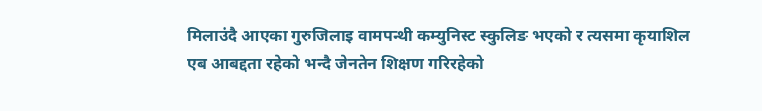मिलाउंदै आएका गुरुजिलाइ वामपन्थी कम्युनिस्ट स्कुलिङ भएको र त्यसमा कृयाशिल एब आबद्दता रहेको भन्दै जेनतेन शिक्षण गरिरहेको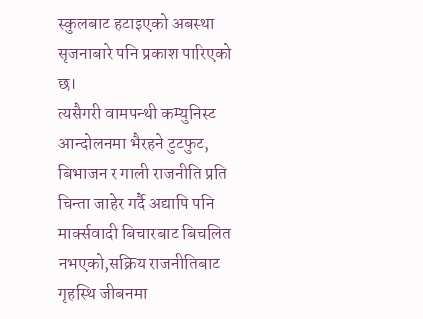स्कुलबाट हटाइएको अबस्था सृजनाबारे पनि प्रकाश पारिएको छ।
त्यसैगरी वामपन्थी कम्युनिस्ट आन्दोलनमा भैरहने टुटफुट, बिभाजन र गाली राजनीति प्रति चिन्ता जाहेर गर्दै अद्यापि पनि मार्क्सवादी बिचारबाट बिचलित नभएको,सक्रिय राजनीतिबाट गृहस्थि जीबनमा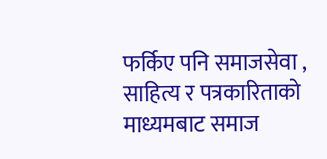फर्किए पनि समाजसेवा , साहित्य र पत्रकारिताको माध्यमबाट समाज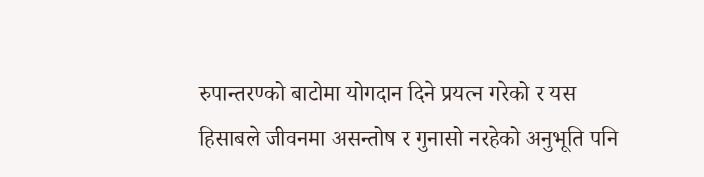रुपान्तरण्को बाटोमा योगदान दिने प्रयत्न गरेको र यस हिसाबले जीवनमा असन्तोष र गुनासो नरहेको अनुभूति पनि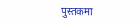पुस्तकमा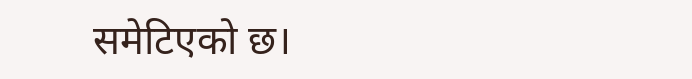समेटिएको छ।